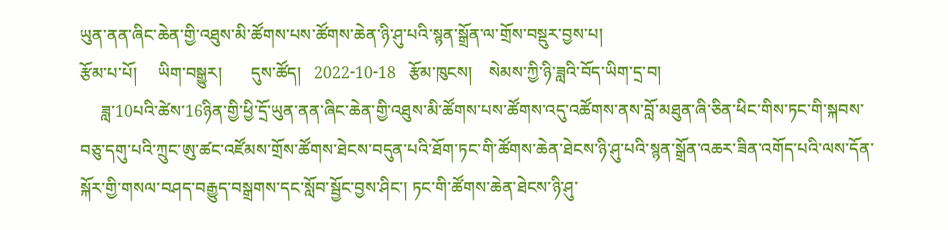ཡུན་ནན་ཞིང་ཆེན་གྱི་འཐུས་མི་ཚོགས་པས་ཚོགས་ཆེན་ཉི་ཤུ་པའི་སྙན་སྒྲོན་ལ་གྲོས་བསྡུར་བྱས་པ།
རྩོམ་པ་པོ།     ཡིག་བསྒྱུར།       དུས་ཚོད།   2022-10-18   རྩོམ་ཁུངས།    སེམས་ཀྱི་ཉི་ཟླའི་བོད་ཡིག་དྲ་བ།
     ཟླ་10པའི་ཚེས་16ཉིན་གྱི་ཕྱི་དྲོ་ཡུན་ནན་ཞིང་ཆེན་གྱི་འཐུས་མི་ཚོགས་པས་ཚོགས་འདུ་འཚོགས་ནས་བློ་མཐུན་ཞི་ཅིན་ཕིང་གིས་ཏང་གི་སྐབས་བཅུ་དགུ་པའི་ཀྲུང་ཨུ་ཚང་འཛོམས་གྲོས་ཚོགས་ཐེངས་བདུན་པའི་ཐོག་ཏང་གི་ཚོགས་ཆེན་ཐེངས་ཉི་ཤུ་པའི་སྙན་སྒྲོན་འཆར་ཟིན་འགོད་པའི་ལས་དོན་སྐོར་གྱི་གསལ་བཤད་བརྒྱུད་བསྒྲགས་དང་སློབ་སྦྱོང་བྱས་ཤིང་། ཏང་གི་ཚོགས་ཆེན་ཐེངས་ཉི་ཤུ་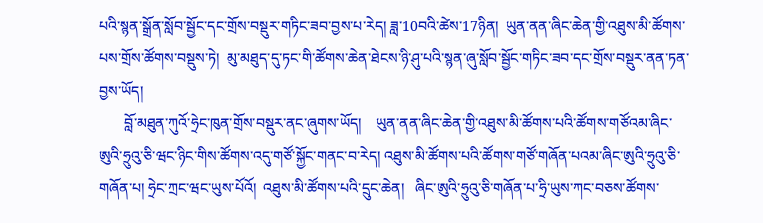པའི་སྙན་སྒྲོན་སློབ་སྦྱོང་དང་གྲོས་བསྡུར་གཏིང་ཟབ་བྱས་པ་རེད། ཟླ་10བའི་ཚེས་17ཉིན།  ཡུན་ནན་ཞིང་ཆེན་གྱི་འཐུས་མི་ཚོགས་པས་གྲོས་ཚོགས་བསྡུས་ཏེ།  མུ་མཐུད་དུ་ཏང་གི་ཚོགས་ཆེན་ཐེངས་ཉི་ཤུ་པའི་སྙན་ཞུ་སློབ་སྦྱོང་གཏིང་ཟབ་དང་གྲོས་བསྡུར་ནན་ཏན་བྱས་ཡོད།
       བློ་མཐུན་ཀུའོ་ཧྲེང་ཁུན་གྲོས་བསྡུར་ནང་ཞུགས་ཡོད།    ཡུན་ནན་ཞིང་ཆེན་གྱི་འཐུས་མི་ཚོགས་པའི་ཚོགས་གཙོའམ་ཞིང་ཨུའི་ཧྲུའུ་ཅི་ཝང་ཉིང་གིས་ཚོགས་འདུ་གཙོ་སྐྱོང་གནང་བ་རེད། འཐུས་མི་ཚོགས་པའི་ཚོགས་གཙོ་གཞོན་པའམ་ཞིང་ཨུའི་ཧྲུའུ་ཅི་གཞོན་པ། ཧྲེང་ཀྲང་ཝང་ཡུས་པོའོ།  འཐུས་མི་ཚོགས་པའི་དྲུང་ཆེན།   ཞིང་ཨུའི་ཧྲུའུ་ཅི་གཞོན་པ་ཧྲི་ཡུས་ཀང་བཅས་ཚོགས་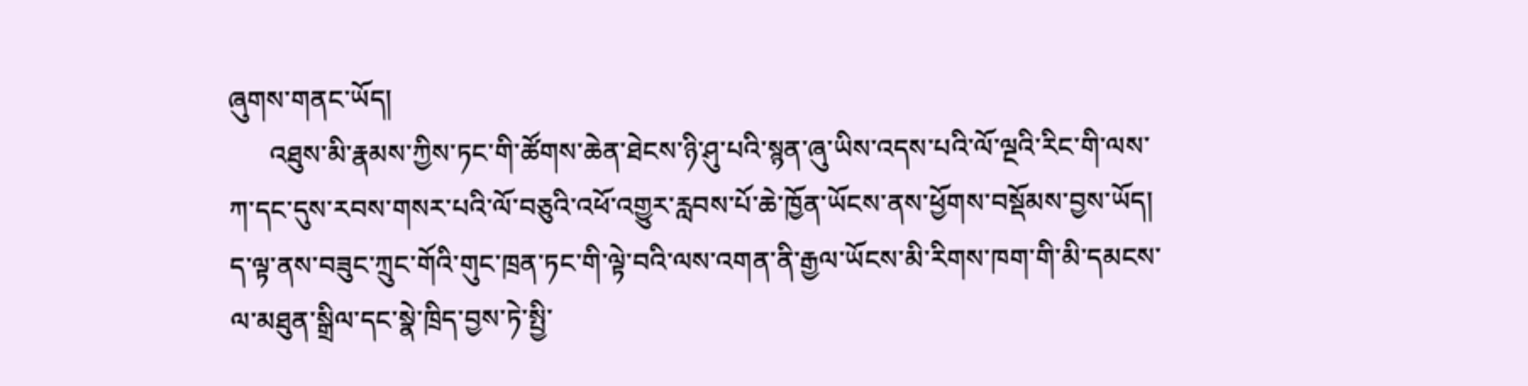ཞུགས་གནང་ཡོད།
      འཐུས་མི་རྣམས་ཀྱིས་ཏང་གི་ཚོགས་ཆེན་ཐེངས་ཉི་ཤུ་པའི་སྙན་ཞུ་ཡིས་འདས་པའི་ལོ་ལྔའི་རིང་གི་ལས་ཀ་དང་དུས་རབས་གསར་པའི་ལོ་བཅུའི་འཕོ་འགྱུར་རླབས་པོ་ཆེ་ཁྱོན་ཡོངས་ནས་ཕྱོགས་བསྡོམས་བྱས་ཡོད། ད་ལྟ་ནས་བཟུང་ཀྲུང་གོའི་གུང་ཁྲན་ཏང་གི་ལྟེ་བའི་ལས་འགན་ནི་རྒྱལ་ཡོངས་མི་རིགས་ཁག་གི་མི་དམངས་ལ་མཐུན་སྒྲིལ་དང་སྣེ་ཁྲིད་བྱས་ཏེ་སྤྱི་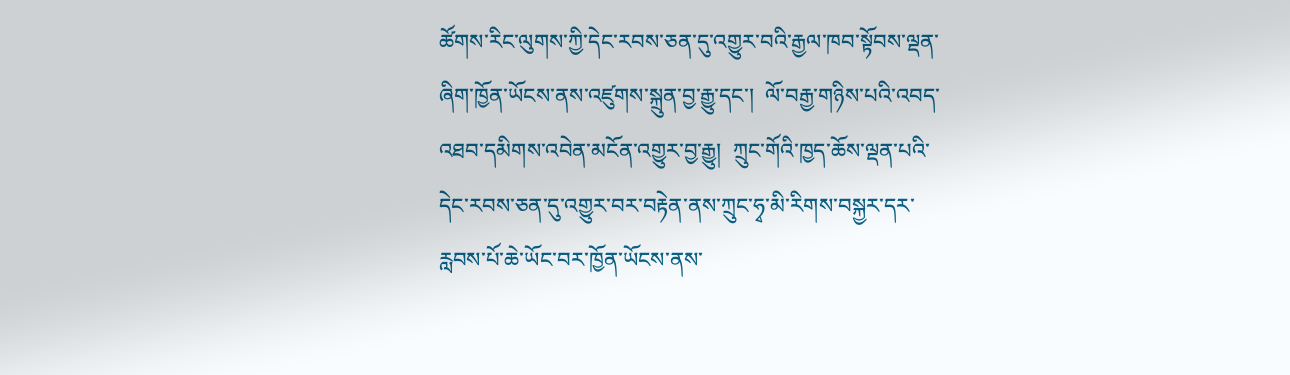ཚོགས་རིང་ལུགས་ཀྱི་དེང་རབས་ཅན་དུ་འགྱུར་བའི་རྒྱལ་ཁབ་སྟོབས་ལྡན་ཞིག་ཁྱོན་ཡོངས་ནས་འཛུགས་སྐྲུན་བྱ་རྒྱུ་དང་།  ལོ་བརྒྱ་གཉིས་པའི་འབད་འཐབ་དམིགས་འབེན་མངོན་འགྱུར་བྱ་རྒྱུ།  ཀྲུང་གོའི་ཁྱད་ཆོས་ལྡན་པའི་དེང་རབས་ཅན་དུ་འགྱུར་བར་བརྟེན་ནས་ཀྲུང་ཧྭ་མི་རིགས་བསྐྱར་དར་རླབས་པོ་ཆེ་ཡོང་བར་ཁྱོན་ཡོངས་ནས་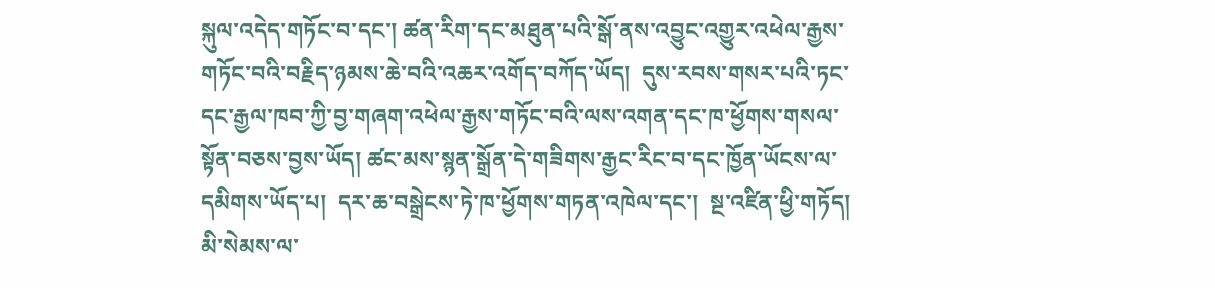སྐུལ་འདེད་གཏོང་བ་དང་། ཚན་རིག་དང་མཐུན་པའི་སྒོ་ནས་འབྱུང་འགྱུར་འཕེལ་རྒྱས་གཏོང་བའི་བརྗིད་ཉམས་ཆེ་བའི་འཆར་འགོད་བཀོད་ཡོད།  དུས་རབས་གསར་པའི་ཏང་དང་རྒྱལ་ཁབ་ཀྱི་བྱ་གཞག་འཕེལ་རྒྱས་གཏོང་བའི་ལས་འགན་དང་ཁ་ཕྱོགས་གསལ་སྟོན་བཅས་བྱས་ཡོད། ཚང་མས་སྙན་སྒྲོན་དེ་གཟིགས་རྒྱང་རིང་བ་དང་ཁྱོན་ཡོངས་ལ་དམིགས་ཡོད་པ།  དར་ཆ་བསྒྲེངས་ཏེ་ཁ་ཕྱོགས་གཏན་འཁེལ་དང་།  སྔ་འཛིན་ཕྱི་གཏོད།   མི་སེམས་ལ་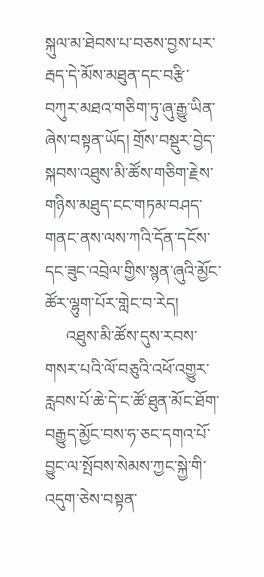སྐུལ་མ་ཐེབས་པ་བཅས་བྱས་པར་རྦད་དེ་མོས་མཐུན་དང་བརྩི་བཀུར་མཐའ་གཅིག་ཏུ་ཞུ་རྒྱུ་ཡིན་ཞེས་བསྟན་ཡོད། གྲོས་བསྡུར་བྱེད་སྐབས་འཐུས་མི་ཚོས་གཅིག་རྗེས་གཉིས་མཐུད་ངང་གཏམ་བཤད་གནང་ནས་ལས་ཀའི་དོན་དངོས་དང་ཟུང་འབྲེལ་གྱིས་སྙན་ཞུའི་མྱོང་ཚོར་ལྷུག་པོར་གླེང་བ་རེད།
     འཐུས་མི་ཚོས་དུས་རབས་གསར་པའི་ལོ་བཅུའི་འཕོ་འགྱུར་རླབས་པོ་ཆེ་དེ་ང་ཚོ་ཐུན་མོང་ཐོག་བརྒྱུད་མྱོང་བས་ཧ་ཅང་དགའ་པོ་བྱུང་ལ་སྤོབས་སེམས་ཀྱང་སྐྱེ་གི་འདུག་ཅེས་བསྟན་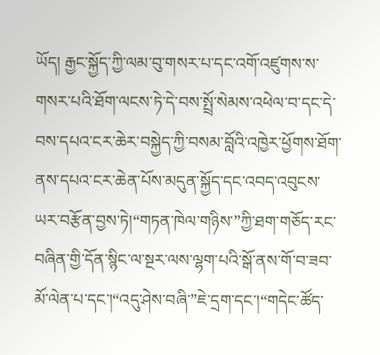ཡོད། རྒྱང་སྐྱོད་ཀྱི་ལམ་བུ་གསར་པ་དང་འགོ་འཛུགས་ས་གསར་པའི་ཐོག་ལངས་ཏེ་དེ་བས་སྤྲོ་སེམས་འཕེལ་བ་དང་དེ་བས་དཔའ་ངར་ཆེར་བསྐྱེད་ཀྱི་བསམ་བློའི་འཁྱེར་ཕྱོགས་ཐོག་ནས་དཔའ་ངར་ཆེན་པོས་མདུན་སྐྱོད་དང་འབད་འབུངས་ཡར་བརྩོན་བྱས་ཏེ།“གཏན་ཁེལ་གཉིས་”ཀྱི་ཐག་གཅོད་རང་བཞིན་གྱི་དོན་སྙིང་ལ་སྔར་ལས་ལྷག་པའི་སྒོ་ནས་གོ་བ་ཟབ་མོ་ལེན་པ་དང་།“འདུ་ཤེས་བཞི་”ཇེ་དྲག་དང་།“གདེང་ཚོད་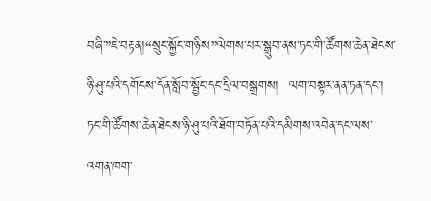བཞི་”ཇེ་བརྟན།“སྲུང་སྐྱོང་གཉིས”ལེགས་པར་སྒྲུབ་ནས་ཏང་གི་ཚོགས་ཆེན་ཐེངས་ཉི་ཤུ་པའི་དགོངས་དོན་སློབ་སྦྱོང་དང་དྲིལ་བསྒྲགས།  ལག་བསྟར་ནན་ཏན་དང་།   ཏང་གི་ཚོགས་ཆེན་ཐེངས་ཉི་ཤུ་པའི་ཐོག་བཏོན་པའི་དམིགས་འབེན་དང་ལས་འགན་ཁག་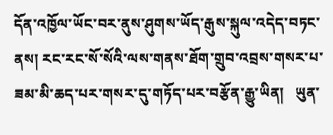དོན་འཁྱོལ་ཡོང་བར་ནུས་ཤུགས་ཡོད་རྒུས་སྐུལ་འདེད་བཏང་ནས། རང་རང་སོ་སོའི་ལས་གནས་ཐོག་གྲུབ་འབྲས་གསར་པ་ཟམ་མི་ཆད་པར་གསར་དུ་གཏོད་པར་བརྩོན་རྒྱུ་ཡིན།   ཡུན་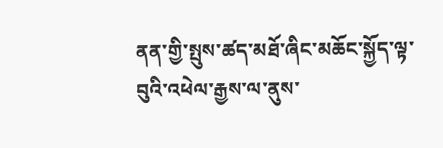ནན་གྱི་སྤུས་ཚད་མཐོ་ཞིང་མཆོང་སྐྱོད་ལྟ་བུའི་འཕེལ་རྒྱས་ལ་ནུས་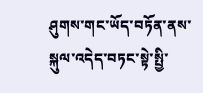ཤུགས་གང་ཡོད་བཏོན་ནས་སྐུལ་འདེད་བཏང་སྟེ་སྤྱི་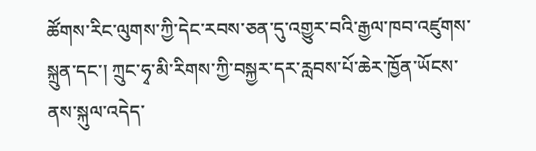ཚོགས་རིང་ལུགས་ཀྱི་དེང་རབས་ཅན་དུ་འགྱུར་བའི་རྒྱལ་ཁབ་འཛུགས་སྐྲུན་དང་། ཀྲུང་ཧྭ་མི་རིགས་ཀྱི་བསྐྱར་དར་རླབས་པོ་ཆེར་ཁྱོན་ཡོངས་ནས་སྐུལ་འདེད་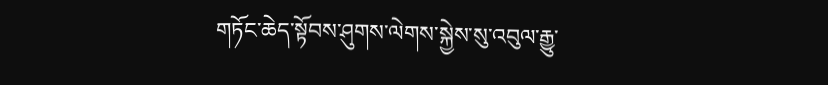གཏོང་ཆེད་སྟོབས་ཤུགས་ལེགས་སྐྱེས་སུ་འབུལ་རྒྱུ་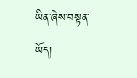ཡིན་ཞེས་བསྟན་ཡོད།